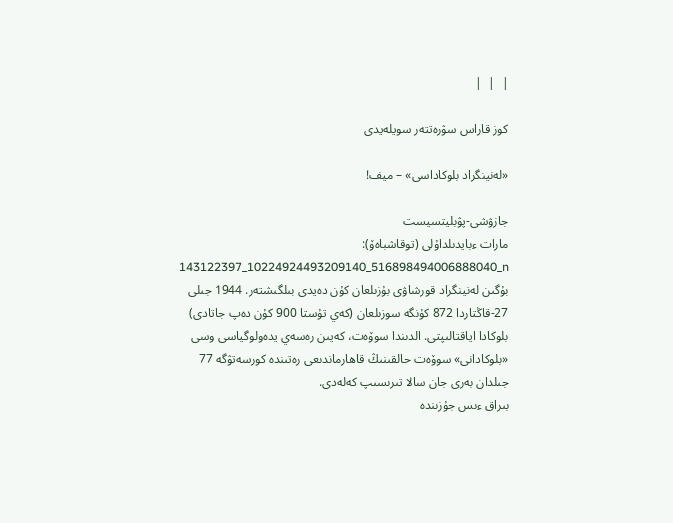|  |  |

كوز قاراس سۋرەتتەر سويلەيدى

«لەنينگراد بلوكاداسى» – ميف!

جازۋشى-پۋبليتسيست
مارات ءبايدىلداۇلى (توقاشباەۆ):
143122397_10224924493209140_516898494006888040_n
بۇگىن لەنينگراد قورشاۋى بۇزىلعان كۇن دەيدى بىلگىشتەر. 1944 جىلى 27-قاڭتاردا 872 كۇنگە سوزىلعان (كەي تۇستا 900 كۇن دەپ جاتادى) بلوكادا اياقتالىپتى. الدىندا سوۆەت، كەيىن رەسەي يدەولوگياسى وسى «بلوكادانى» سوۆەت حالقىنىڭ قاھارماندىعى رەتىندە كورسەتۋگە 77 جىلدان بەرى جان سالا تىرىسىپ كەلەدى.
بىراق ءىس جۇزىندە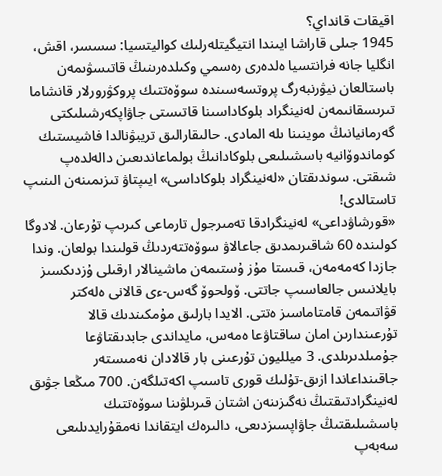اقيقات قانداي؟
1945 جىلى قاراشا ايىندا انتيگيتلەرلىك كواليتسيا: سسسر، اقش، انگليا جانە فرانتسيا ەلدەرى رەسمي وكىلدەرىنىڭ قاتىسۋىمەن باستالعان نيۋرنبەرگ پروتسەسىندە سوۆەتتىك پروكۋرورلار قانشاما تىرىسقانىمەن لەنينگراد بلوكاداسىنا قاتىستى جاۋاپكەرشىلىكتى گەرمانيانىڭ موينىنا ىلە المادى. حالىقارالىق تريبۋنالدا فاشيستىك كوماندوۆانيە باسشىلىعى بلوكادانىڭ بولماعاندىعىن دالەلدەپ شىقتى. سوندىقتان «لەنينگراد بلوكاداسى» ايىپتاۋ تىزىمىنەن الىنىپ تاستالدى!
«قورشاۋداعى» لەنينگرادقا تەمىرجول تارماعى كىرىپ تۇرعان. لادوگا كولىندە 60 شاقىرىمدىق جاعالاۋ سوۆەتتەردىڭ قولىندا بولعان. وندا جازدا كەمەمەن، قىستا مۇز ۇستىمەن ماشينالار ارقىلى ۇزدىكسىز بايلانىس جالعاسىپ جاتتى. ۆولحوۆ گەس-ءى قالانى ەلەكتر قۋاتىمەن قامتاماسىز ەتتى. الايدا بارلىق مۇمكىندىك قالا تۇرعىندارىن امان ساقتاۋعا ەمەس، مايداندى جابدىقتاۋعا جۇمىلدىرىلدى. 3 ميلليون تۇرعىنى بار قالادان نەمىستەر جاقىنداعاندا ازىق-تۇلىك قورى تاسىپ اكەتىلگەن. 700 مىڭعا جۋىق لەنينگرادتىقتىڭ نەگىزىنەن اشتان قىرىلۋىنا سوۆەتتىك باسشىلىقتىڭ جاۋاپسىزدىعى، دالىرەك ايتقاندا نەمقۇرايدىلىعى سەبەپ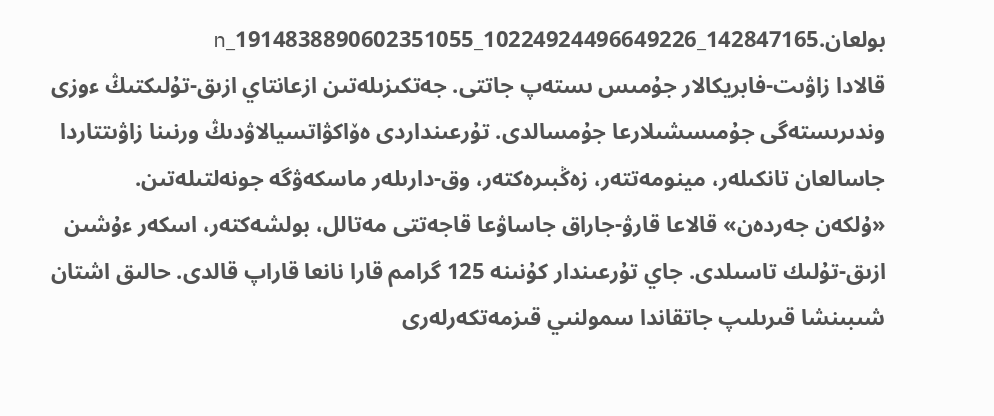بولعان.142847165_10224924496649226_1914838890602351055_n
قالادا زاۋىت-فابريكالار جۇمىس ىستەپ جاتتى. جەتكىزىلەتىن ازعانتاي ازىق-تۇلىكتىڭ ءوزى وندىرىستەگى جۇمىسشىلارعا جۇمسالدى. تۇرعىنداردى ەۆاكۋاتسيالاۋدىڭ ورنىنا زاۋىتتاردا جاسالعان تانكىلەر، مينومەتتەر، زەڭبىرەكتەر، وق-دارىلەر ماسكەۋگە جونەلتىلەتىن.
«ۇلكەن جەردەن» قالاعا قارۋ-جاراق جاساۋعا قاجەتتى مەتالل، بولشەكتەر، اسكەر ءۇشىن ازىق-تۇلىك تاسىلدى. جاي تۇرعىندار كۇنىنە 125 گرامم قارا نانعا قاراپ قالدى. حالىق اشتان شىبىنشا قىرىلىپ جاتقاندا سمولنىي قىزمەتكەرلەرى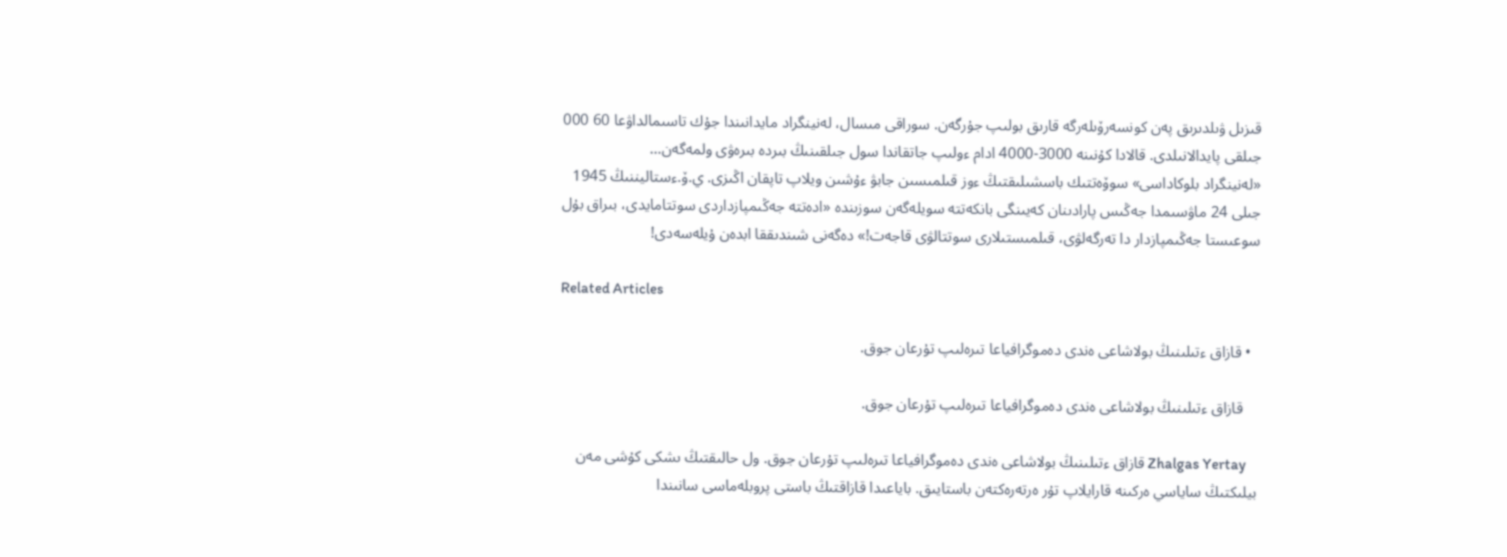قىزىل ۋىلدىرىق پەن كونسەرۆىلەرگە قارىق بولىپ جۇرگەن. سوراقى مىسال، لەنينگراد مايدانىندا جۇك تاسىمالداۋعا 60 000 جىلقى پايدالانىلدى. قالادا كۇنىنە 3000-4000 ادام ءولىپ جاتقاندا سول جىلقىنىڭ بىردە بىرەۋى ولمەگەن…
«لەنينگراد بلوكاداسى» سوۆەتتىك باسشىلىقتىڭ ءوز قىلمىسىن جابۋ ءۇشىن ويلاپ تاپقان اڭىزى. ي.ۆ.ءستاليننىڭ 1945 جىلى 24 ماۋسىمدا جەڭىس پارادىنان كەيىنگى بانكەتتە سويلەگەن سوزىندە «ادەتتە جەڭىمپازداردى سوتتامايدى، بىراق بۇل سوعىستا جەڭىمپازدار دا تەرگەلۋى، قىلمىستىلارى سوتتالۋى قاجەت!» دەگەنى شىندىققا ابدەن ۇيلەسەدى!

Related Articles

  • قازاق ءتىلىنىڭ بولاشاعى ەندى دەموگرافياعا تىرەلىپ تۇرعان جوق.

    قازاق ءتىلىنىڭ بولاشاعى ەندى دەموگرافياعا تىرەلىپ تۇرعان جوق.

    Zhalgas Yertay قازاق ءتىلىنىڭ بولاشاعى ەندى دەموگرافياعا تىرەلىپ تۇرعان جوق. ول حالىقتىڭ ىشكى كۇشى مەن بيلىكتىڭ ساياسي ەركىنە قارايلاپ تۇر ەرتەرەكتەن باستايىق. باياعىدا قازاقتىڭ باستى پروبلەماسى سانىندا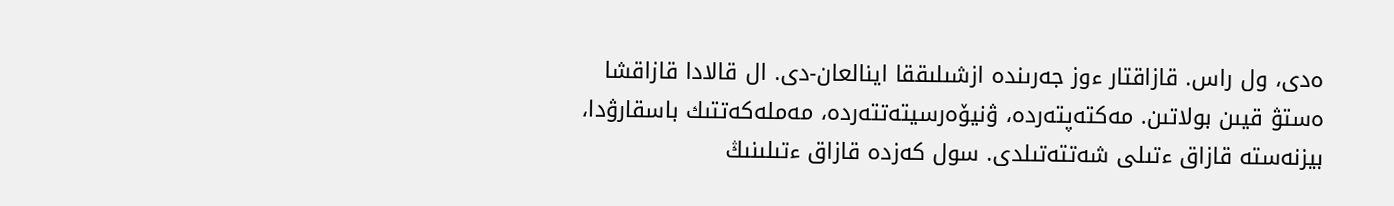ەدى، ول راس. قازاقتار ءوز جەرىندە ازشىلىققا اينالعان-دى. ال قالادا قازاقشا ەستۋ قيىن بولاتىن. مەكتەپتەردە، ۋنيۆەرسيتەتتەردە، مەملەكەتتىك باسقارۋدا، بيزنەستە قازاق ءتىلى شەتتەتىلدى. سول كەزدە قازاق ءتىلىنىڭ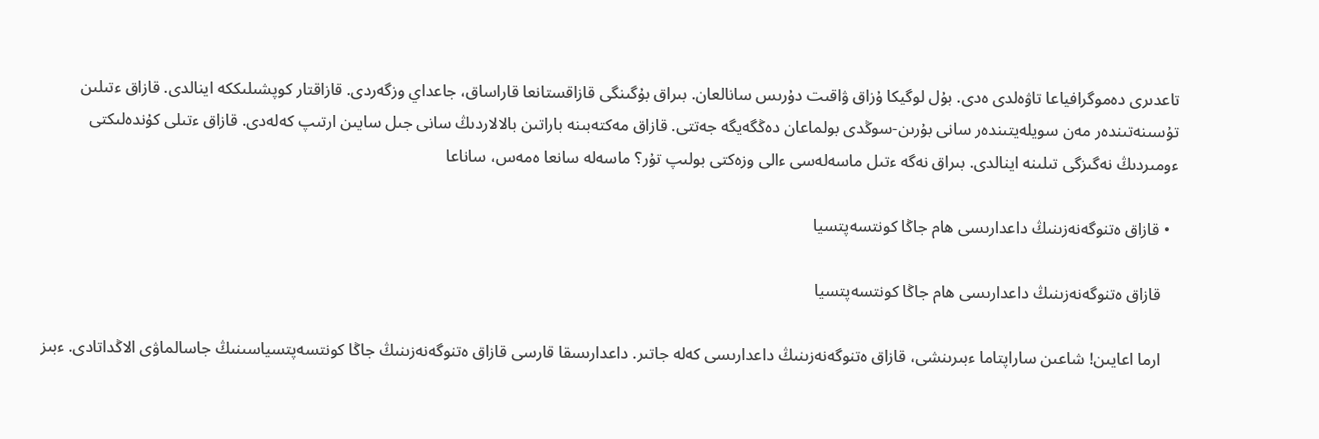تاعدىرى دەموگرافياعا تاۋەلدى ەدى. بۇل لوگيكا ۇزاق ۋاقىت دۇرىس سانالعان. بىراق بۇگىنگى قازاقستانعا قاراساق، جاعداي وزگەردى. قازاقتار كوپشىلىككە اينالدى. قازاق ءتىلىن تۇسىنەتىندەر مەن سويلەيتىندەر سانى بۇرىن-سوڭدى بولماعان دەڭگەيگە جەتتى. قازاق مەكتەبىنە باراتىن بالالاردىڭ سانى جىل سايىن ارتىپ كەلەدى. قازاق ءتىلى كۇندەلىكتى ءومىردىڭ نەگىزگى تىلىنە اينالدى. بىراق نەگە ءتىل ماسەلەسى ءالى وزەكتى بولىپ تۇر؟ ماسەلە سانعا ەمەس، ساناعا

  • قازاق ەتنوگەنەزىنىڭ داعدارىسى ھام جاڭا كونتسەپتسيا

    قازاق ەتنوگەنەزىنىڭ داعدارىسى ھام جاڭا كونتسەپتسيا

    ارما اعايىن! شاعىن ساراپتاما ءبىرىنشى، قازاق ەتنوگەنەزىنىڭ داعدارىسى كەلە جاتىر. داعدارىسقا قارسى قازاق ەتنوگەنەزىنىڭ جاڭا كونتسەپتسياسىنىڭ جاسالماۋى الاڭداتادى. ءبىز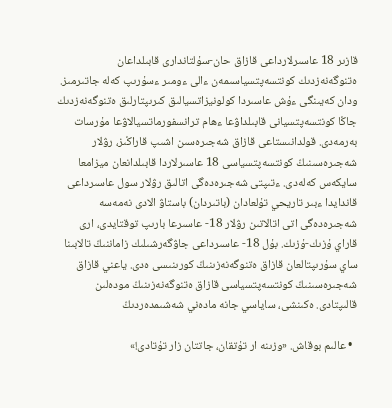قازىر 18 عاسىرلارداعى قازاق حان-سۇلتاندارى قابىلداعان ەتنوگەنەزدىك كونتسەپتسياسىمەن ءالى ءومىر ءسۇرىپ كەلە جاتىرمىز. ودان كەيىنگى ءۇش عاسىردا كولونيزاتسيالىق كىرىپتارلىق ەتنوگەنەزدىك جاڭا كونتسەپتسيانى قابىلداۋعا ءھام ترانسفورماتسيالاۋعا مۇرسات بەرمەدى. قولدانىستاعى قازاق شەجىرەسىن اشىپ قاراڭىز، رۋلار شەجىرەسىنىڭ كونتسەپتسياسى 18 عاسىرلاردا قابىلدانعان ميزامعا سايكەس كەلەدى. ءتىپتى شەجىرەدەگى اتالىق رۋلار سول عاسىرداعى قاندايدا ءبىر تاريحي تۇلعادان (باتىردان) باستاۋ الادى نەمەسە شەجىرەدەگى اتى اتالاتىن رۋلار 18- عاسىرعا بارىپ توقتايدى، ارى قاراي ۇزىك-ۇزىك. بۇل 18- عاسىرداعى جاۋگەرشىلىك زاماننىڭ تالابىنا ساي سۇرىپتالعان قازاق ەتنوگەنەزىنىڭ كورىنىسى ەدى. ياعني قازاق شەجىرەسىنىڭ كونتسەپتسياسى قازاق ەتنوگەنەزىنىڭ مودەلىن قالىپتادى. ەكىنشى، ساياسي جانە مادەني شەشىمدەردىڭ

  • عالىم بوقاش. «وزىنە ار تۇتقان، جاتتان زار تۇتادى!»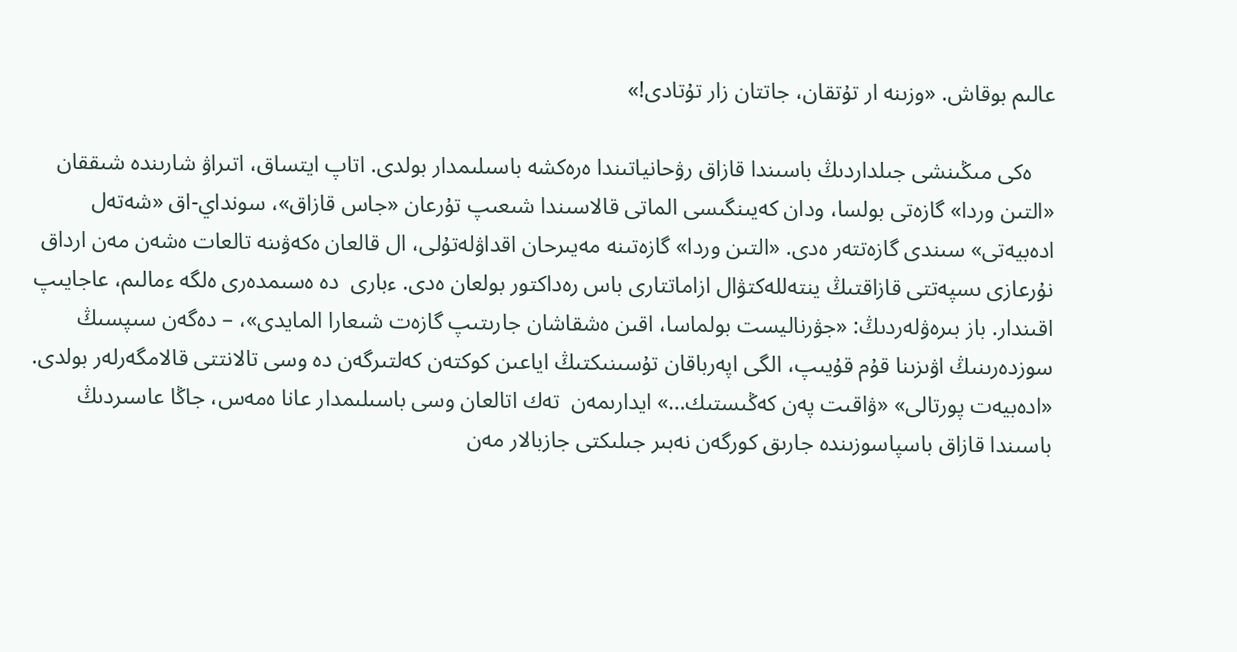عالىم بوقاش. «وزىنە ار تۇتقان، جاتتان زار تۇتادى!»

    ەكى مىڭىنشى جىلداردىڭ باسىندا قازاق رۋحانياتىندا ەرەكشە باسىلىمدار بولدى. اتاپ ايتساق، اتىراۋ شارىندە شىققان «التىن وردا» گازەتى بولسا، ودان كەيىنگىسى الماتى قالاسىندا شىعىپ تۇرعان «جاس قازاق»، سونداي-اق «شەتەل ادەبيەتى» سىندى گازەتتەر ەدى. «التىن وردا» گازەتىنە مەيىرحان اقداۋلەتۇلى، ال قالعان ەكەۋىنە تالعات ەشەن مەن ارداق نۇرعازى ىسپەتتى قازاقتىڭ ينتەللەكتۋال ازاماتتارى باس رەداكتور بولعان ەدى. ءبارى  دە ەسىمدەرى ەلگە ءمالىم، عاجايىپ اقىندار. باز بىرەۋلەردىڭ: «جۋرناليست بولماسا، اقىن ەشقاشان جارىتىپ گازەت شىعارا المايدى»، – دەگەن سىپسىڭ سوزدەرىنىڭ اۋىزىنا قۇم قۇيىپ، الگى اپەرباقان تۇسىنىكتىڭ اياعىن كوكتەن كەلتىرگەن دە وسى تالانتتى قالامگەرلەر بولدى.  «ادەبيەت پورتالى» «ۋاقىت پەن كەڭىستىك…» ايدارىمەن  تەك اتالعان وسى باسىلىمدار عانا ەمەس، جاڭا عاسىردىڭ باسىندا قازاق باسپاسوزىندە جارىق كورگەن نەبىر جىلىكتى جازبالار مەن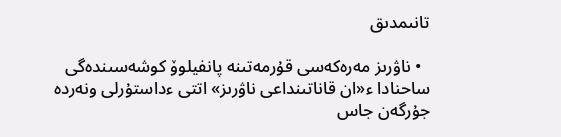تانىمدىق

  • ناۋرىز مەرەكەسى قۇرمەتىنە پانفيلوۆ كوشەسىندەگى ساحنادا ء«ان قاناتىنداعى ناۋرىز» اتتى ءداستۇرلى ونەردە جۇرگەن جاس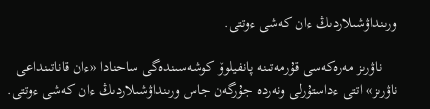ورىنداۋشىلاردىڭ ءان كەشى ءوتتى.

    ناۋرىز مەرەكەسى قۇرمەتىنە پانفيلوۆ كوشەسىندەگى ساحنادا «ءان قاناتىنداعى ناۋرىز» اتتى ءداستۇرلى ونەردە جۇرگەن جاس ورىنداۋشىلاردىڭ ءان كەشى ءوتتى.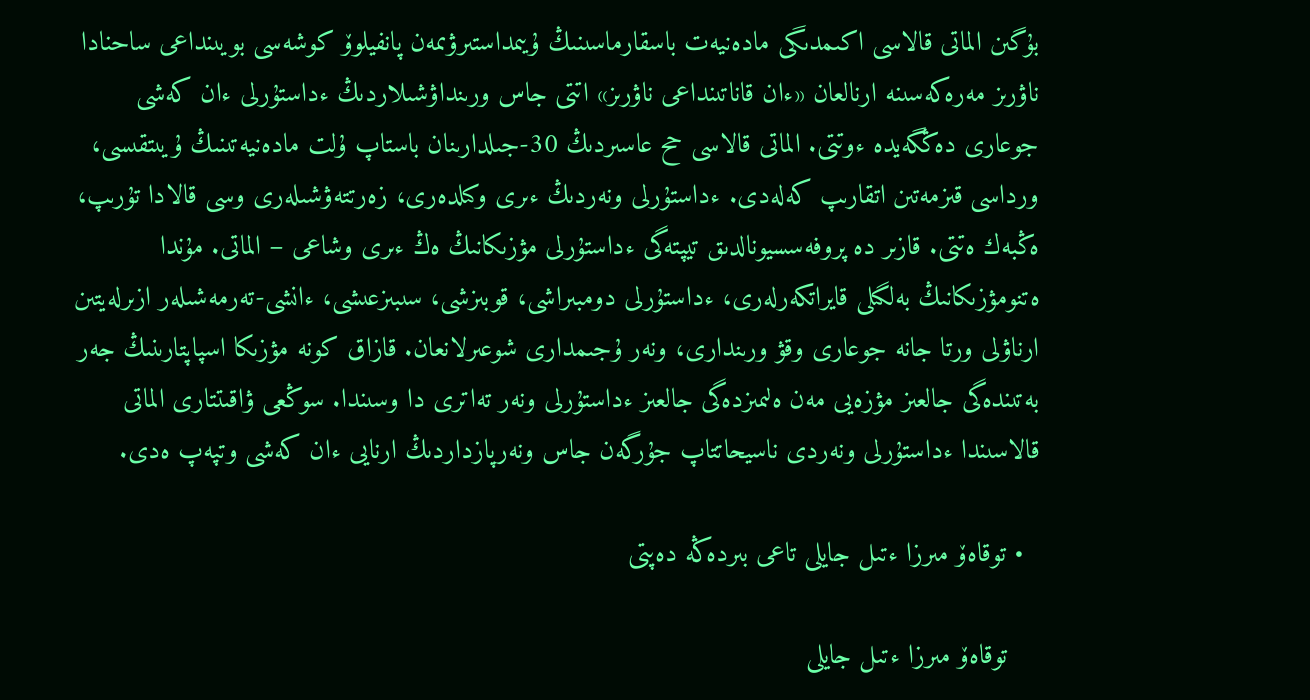بۇگىن الماتى قالاسى اكىمدىگى مادەنيەت باسقارماسىنىڭ ۇيىمداستىرۋىمەن پانفيلوۆ كوشەسى بويىنداعى ساحنادا ناۋرىز مەرەكەسىنە ارنالعان «ءان قاناتىنداعى ناۋرىز» اتتى جاس ورىنداۋشىلاردىڭ ءداستۇرلى ءان كەشى جوعارى دەڭگەيدە ءوتتى. الماتى قالاسى حح عاسىردىڭ 30-جىلدارىنان باستاپ ۇلت مادەنيەتىنىڭ ۇيىتقىسى، ورداسى قىزمەتىن اتقارىپ كەلەدى. ءداستۇرلى ونەردىڭ ءىرى وكىلدەرى، زەرتتەۋشىلەرى وسى قالادا تۇرىپ، ەڭبەك ەتتى. قازىر دە پروفەسسيونالدىق تيپتەگى ءداستۇرلى مۋزىكانىڭ ەڭ ءىرى وشاعى – الماتى. مۇندا ەتنومۋزىكانىڭ بەلگىلى قايراتكەرلەرى، ءداستۇرلى دومبىراشى، قوبىزشى، سىبىزعىشى، ءانشى-تەرمەشىلەر ازىرلەيتىن ارناۋلى ورتا جانە جوعارى وقۋ ورىندارى، ونەر ۇجىمدارى شوعىرلانعان. قازاق كونە مۋزىكا اسپاپتارىنىڭ جەر بەتىندەگى جالعىز مۋزەيى مەن ەلىمىزدەگى جالعىز ءداستۇرلى ونەر تەاترى دا وسىندا. سوڭعى ۋاقىتتارى الماتى قالاسىندا ءداستۇرلى ونەردى ناسيحاتتاپ جۇرگەن جاس ونەرپازداردىڭ ارنايى ءان كەشى وتپەپ ەدى.

  • توقاەۆ مىرزا ءتىل جايلى تاعى بىردەڭە دەپتى

    توقاەۆ مىرزا ءتىل جايلى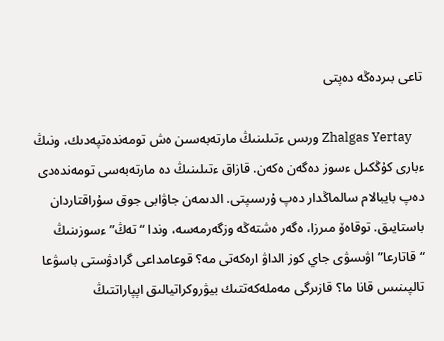تاعى بىردەڭە دەپتى

    Zhalgas Yertay ورىس ءتىلىنىڭ مارتەبەسىن ەش تومەندەتپەدىك، ونىڭ ءبارى كۇڭكىل ءسوز دەگەن ەكەن. قازاق ءتىلىنىڭ دە مارتەبەسى تومەندەدى دەپ بايبالام سالماڭدار دەپ ۇرسىپتى. الدىمەن جاۋابى جوق سۇراقتاردان باستايىق. توقاەۆ مىرزا، ەگەر ەشتەڭە وزگەرمەسە، وندا “تەڭ” ءسوزىنىڭ “قاتارعا” اۋىسۋى جاي كوز الداۋ ارەكەتى مە؟ قوعامداعى گرادۋستى باسۋعا تالپىنىس قانا ما؟ قازىرگى مەملەكەتتىك بيۋروكراتيالىق اپپاراتتىڭ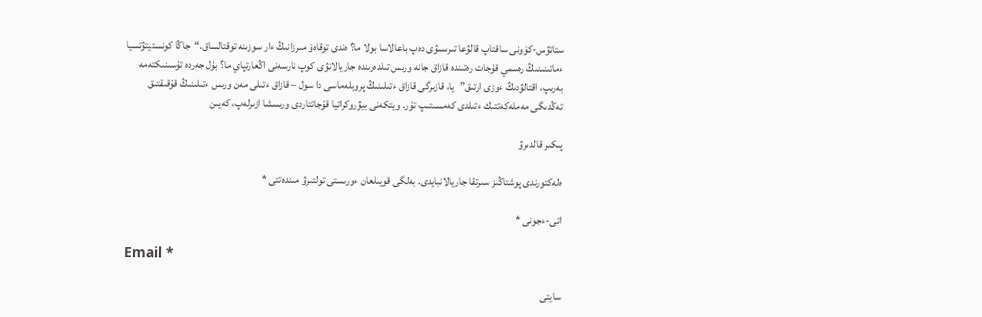ستاتۋس-كۆونى ساقتاپ قالۋعا تىرىسۋى دەپ باعالاسا بولا ما؟ ەندى توقاەۆ مىرزانىڭ ءار سوزىنە توقتالساق.“جاڭا كونستيتۋتسيا ءماتىنىنىڭ رەسمي قۇجات رەتىندە قازاق جانە ورىس تىلدەرىندە جاريالانۋى كوپ نارسەنى اڭعارتپاي ما؟ بۇل جەردە تۇسىنىكتەمە بەرىپ، اقتالۋدىڭ ءوزى ارتىق”يا، قازىرگى قازاق ءتىلىنىڭ پروبلەماسى دا سول – قازاق ءتىلى مەن ورىس ءتىلىنىڭ قۇقىقتىق تەڭدىگى مەملەكەتتىك ءتىلدى كەمسىتىپ تۇر. ويتكەنى بيۋروكراتيا قۇجاتتاردى ورىسشا ازىرلەپ، كەيىن

پىكىر قالدىرۋ

ەلەكتورندى پوشتاڭىز سىرتقا جاريالانبايدى. بەلگى قويىلعان ءورىستى تولتىرۋ مىندەتتى *

اتى-ءجونى *

Email *

سايتى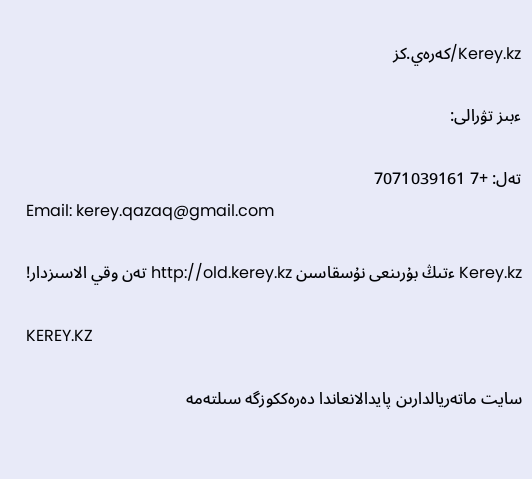Kerey.kz/كەرەي.كز

ءبىز تۋرالى:

تەل: +7 7071039161
Email: kerey.qazaq@gmail.com

Kerey.kz ءتىڭ بۇرىنعى نۇسقاسىن http://old.kerey.kz تەن وقي الاسىزدار!

KEREY.KZ

سايت ماتەريالدارىن پايدالانعاندا دەرەككوزگە سىلتەمە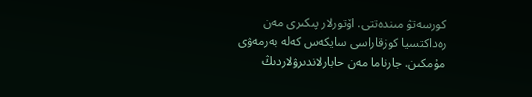كورسەتۋ مىندەتتى. اۆتورلار پىكىرى مەن رەداكتسيا كوزقاراسى سايكەس كەلە بەرمەۋى مۇمكىن. جارناما مەن حابارلاندىرۋلاردىڭ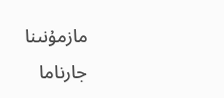مازمۇنىنا جارناما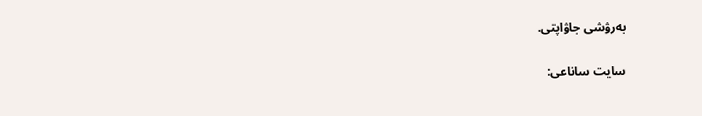بەرۋشى جاۋاپتى.

سايت ساناعى: